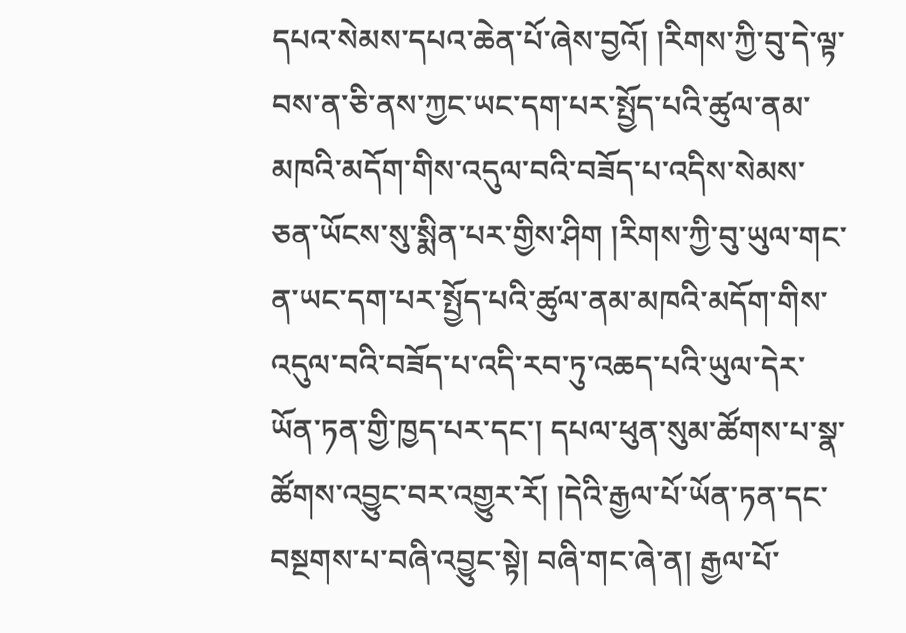དཔའ་སེམས་དཔའ་ཆེན་པོ་ཞེས་བྱའོ། །རིགས་ཀྱི་བུ་དེ་ལྟ་བས་ན་ཅི་ནས་ཀྱང་ཡང་དག་པར་སྤྱོད་པའི་ཚུལ་ནམ་མཁའི་མདོག་གིས་འདུལ་བའི་བཟོད་པ་འདིས་སེམས་ཅན་ཡོངས་སུ་སྨིན་པར་གྱིས་ཤིག །རིགས་ཀྱི་བུ་ཡུལ་གང་ན་ཡང་དག་པར་སྤྱོད་པའི་ཚུལ་ནམ་མཁའི་མདོག་གིས་འདུལ་བའི་བཟོད་པ་འདི་རབ་ཏུ་འཆད་པའི་ཡུལ་དེར་ཡོན་ཏན་གྱི་ཁྱད་པར་དང་། དཔལ་ཕུན་སུམ་ཚོགས་པ་སྣ་ཚོགས་འབྱུང་བར་འགྱུར་རོ། །དེའི་རྒྱལ་པོ་ཡོན་ཏན་དང་བསྔགས་པ་བཞི་འབྱུང་སྟེ། བཞི་གང་ཞེ་ན། རྒྱལ་པོ་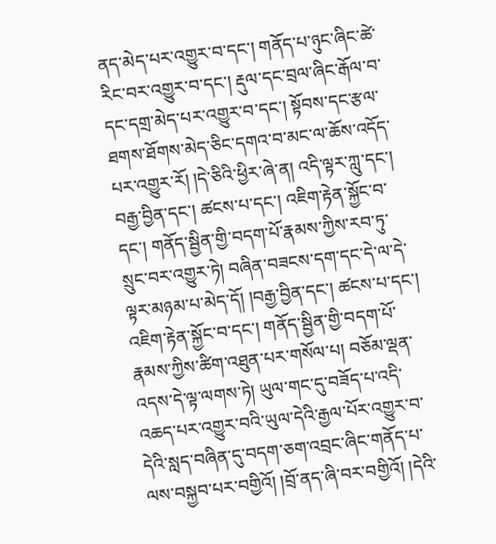ནད་མེད་པར་འགྱུར་བ་དང་། གནོད་པ་ཉུང་ཞིང་ཚེ་རིང་བར་འགྱུར་བ་དང་། རྡུལ་དང་བྲལ་ཞིང་རྒོལ་བ་དང་དགྲ་མེད་པར་འགྱུར་བ་དང་། སྟོབས་དང་རྩལ་ཐགས་ཐོགས་མེད་ཅིང་དགའ་བ་མང་ལ་ཆོས་འདོད་པར་འགྱུར་རོ། །དེ་ཅིའི་ཕྱིར་ཞེ་ན། འདི་ལྟར་ཀླུ་དང་། བརྒྱ་བྱིན་དང་། ཚངས་པ་དང་། འཇིག་རྟེན་སྐྱོང་བ་དང་། གནོད་སྦྱིན་གྱི་བདག་པོ་རྣམས་ཀྱིས་རབ་ཏུ་སྲུང་བར་འགྱུར་ཏེ། བཞིན་བཟངས་དག་དང་དེ་ལ་དེ་ལྟར་མཉམ་པ་མེད་དོ། །བརྒྱ་བྱིན་དང་། ཚངས་པ་དང་། འཇིག་རྟེན་སྐྱོང་བ་དང་། གནོད་སྦྱིན་གྱི་བདག་པོ་རྣམས་ཀྱིས་ཚིག་འཐུན་པར་གསོལ་པ། བཅོམ་ལྡན་འདས་དེ་ལྟ་ལགས་ཏེ། ཡུལ་གང་དུ་བཟོད་པ་འདི་འཆད་པར་འགྱུར་བའི་ཡུལ་དེའི་རྒྱལ་པོར་འགྱུར་བ་དེའི་སླད་བཞིན་དུ་བདག་ཅག་འབྲང་ཞིང་གནོད་པ་ལས་བསྐྱབ་པར་བགྱིའོ། །བྲོ་ནད་ཞི་བར་བགྱིའོ། །དེའི་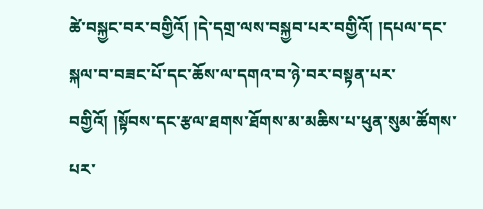ཚེ་བསྐྱང་བར་བགྱིའོ། །དེ་དགྲ་ལས་བསྐྱབ་པར་བགྱིའོ། །དཔལ་དང་སྐལ་བ་བཟང་པོ་དང་ཆོས་ལ་དགའ་བ་ཉེ་བར་བསྟན་པར་བགྱིའོ། །སྟོབས་དང་རྩལ་ཐགས་ཐོགས་མ་མཆིས་པ་ཕུན་སུམ་ཚོགས་པར་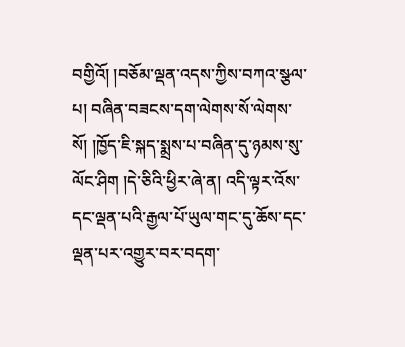བགྱིའོ། །བཅོམ་ལྡན་འདས་ཀྱིས་བཀའ་སྩལ་པ། བཞིན་བཟངས་དག་ལེགས་སོ་ལེགས་སོ། །ཁྱོད་ཇི་སྐད་སྨྲས་པ་བཞིན་དུ་ཉམས་སུ་ལོང་ཤིག །དེ་ཅིའི་ཕྱིར་ཞེ་ན། འདི་ལྟར་འོས་དང་ལྡན་པའི་རྒྱལ་པོ་ཡུལ་གང་དུ་ཆོས་དང་ལྡན་པར་འགྱུར་བར་བདག་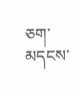ཅག་མདངས་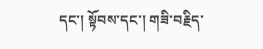དང་། སྟོབས་དང་། གཟི་བརྗིད་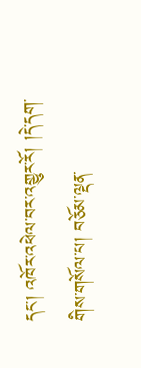དང་། འཁོར་འཕེལ་བར་འགྱུར་རོ། །དེ་དག་གིས་གསོལ་པ། བཅོམ་ལྡན་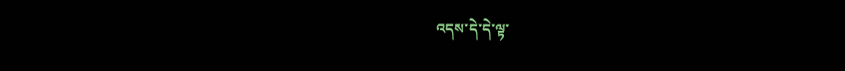འདས་དེ་དེ་ལྟ་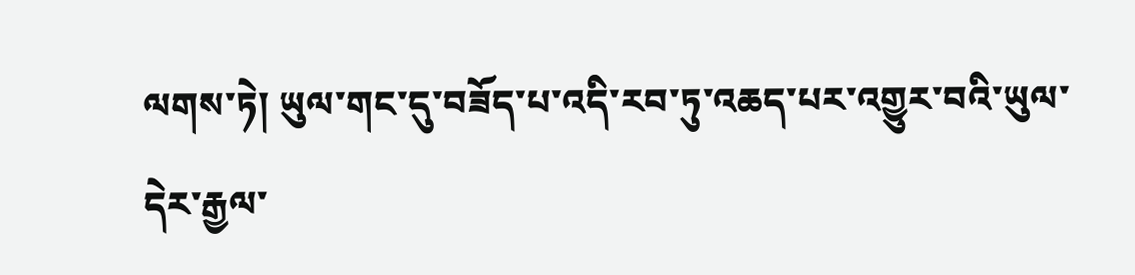ལགས་ཏེ། ཡུལ་གང་དུ་བཟོད་པ་འདི་རབ་ཏུ་འཆད་པར་འགྱུར་བའི་ཡུལ་དེར་རྒྱལ་